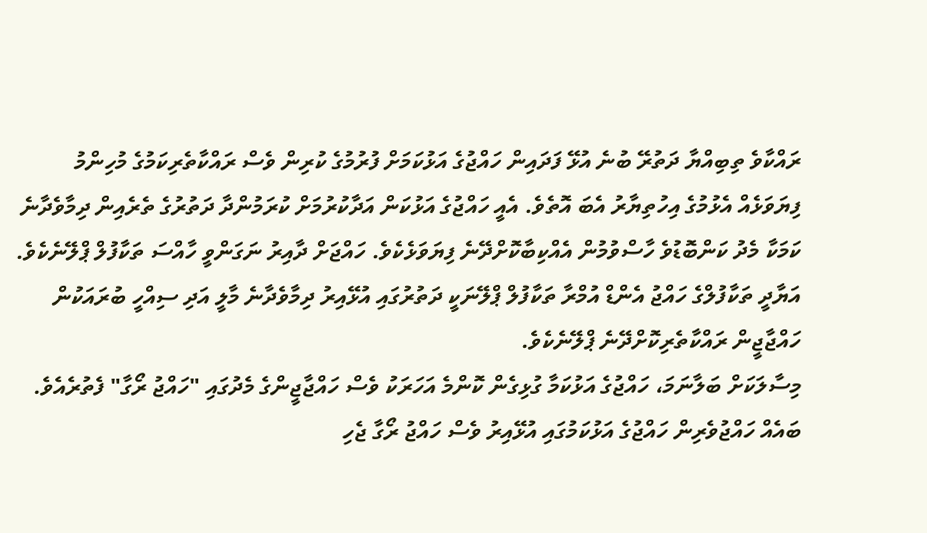ރައްކާވެ ތިބިއްޔާ ދަތުރޭ ބުނެ އުޅޭ ފަދައިން ހައްޖުގެ އަޅުކަމަށް ފުރުމުގެ ކުރިން ވެސް ރައްކާތެރިކަމުގެ މުހިންމު ފިޔަވަޅެއް އެޅުމުގެ އިހުތިޔާރު އެބަ އޮތެވެ. އެއީ ހައްޖުގެ އަޅުކަން އަދާކުރުމަށް ކުރަމުންދާ ދަތުރުގެ ތެރެއިން ދިމާވެދާނެ ކަމަކާ މެދު ކަންބޮޑުވެ ހާސްވުމުން އެއްކިބާކޮށްދޭނެ ފިޔަވަޅެކެވެ. ހައްޖަށް ދާއިރު ނަގަންވީ ހާއްސަ ތަކާފުލް ޕްލޭނެކެވެ.
އަޔާދީ ތަކާފުލްގެ ހައްޖު އެންޑް އުމްރާ ތަކާފުލް ޕްލޭނަކީ ދަތުރުގައި އުޅޭއިރު ދިމާވެދާނެ މާލީ އަދި ސިއްހީ ބުރައަކުން ހައްޖާޖީން ރައްކާތެރިކޮށްދޭނެ ޕްލޭނެކެވެ.
މިސާލަކަށް ބަލާނަމަ، ހައްޖުގެ އަޅުކަމާ ގުޅިގެން ކޮންމެ އަހަރަކު ވެސް ހައްޖާޖީންގެ މެދުގައި "ހައްޖު ރޯގާ" ފެތުރެއެވެ. ބައެއް ހައްޖުވެރިން ހައްޖުގެ އަޅުކަމުގައި އުޅޭއިރު ވެސް ހައްޖު ރޯގާ ޖެހި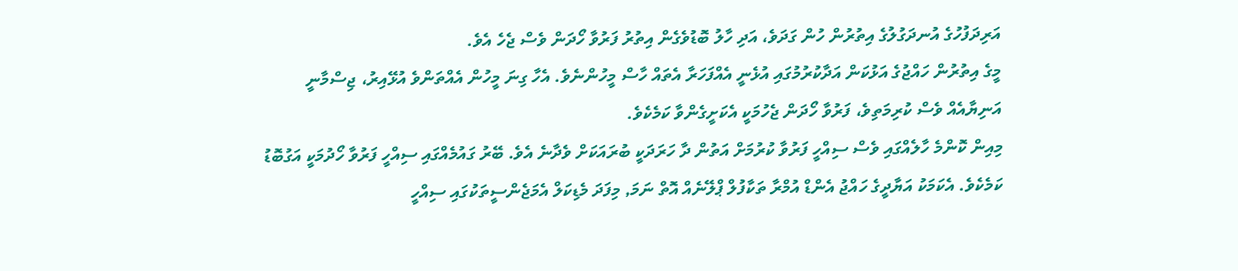އަރިދަފުހުގެ އުނދަގުލުގެ އިތުރުން ހުން ގަދަވެ، އަދި ހާލު ބޮޑުވެގެން އިތުރު ފަރުވާ ހޯދަން ވެސް ޖެހެ އެވެ.
މީގެ އިތުރުން ހައްޖުގެ އަޅުކަން އަދާކުރުމުގައި އުޅެނީ އެއްފަހަރާ އެތައް ހާސް މީހުންނެވެ. އެހާ ގިނަ މީހުން އެއްތަންވެ އުޅޭއިރު، ޖިސްމާނީ އަނިޔާއެއް ވެސް ކުރިމަތިވެ، ފަރުވާ ހޯދަން ޖެހުމަކީ އެކަށީގެންވާ ކަމެކެވެ.
މިއިން ކޮންމެ ހާލެއްގައި ވެސް ސިއްހީ ފަރުވާ ކުރުމަށް އަތުން ދާ ހަރަދަކީ ބުރައަކަށް ވެދާނެ އެވެ. ބޭރު ގައުމެއްގައި ސިއްހީ ފަރުވާ ހޯދުމަކީ އަގުބޮޑު ކަމެކެވެ. އެކަމަކު އަޔާދީގެ ހައްޖު އެންޑް އުމްރާ ތަކާފުލް ޕްލޭނެއް އޮތް ނަމަ, މިފަދަ މެޑިކަލް އެމަޖެންސީތަކުގައި ސިއްހީ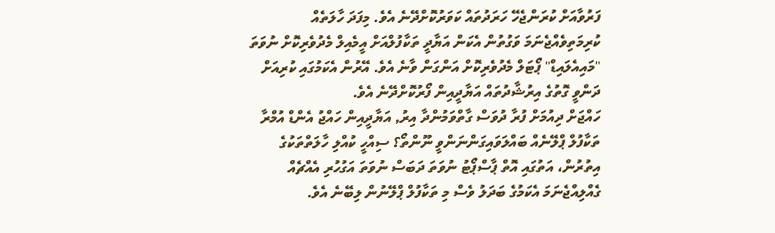ފަރުވާއަށް ކުރަންޖެހޭ ހަރަދުތައް ކަވަރުކޮށްދޭނެ އެވެ. މިފަދަ ހާލަތެއް ކުރިމަތިވެއްޖެނަމަ ވަގުތުން އެކަން އަޔާދީ ތަކާފުލްއަށް އީމެއިލް މެދުވެރިކޮށް ނުވަތަ "މައިއެލައިޑް" ޕޯޓަލް މެދުވެރިކޮށް އަންގަން ވާނެ އެވެ. އޭރުން އެކަމުގައި ކުރިއަށް ދަންވީ ގޮތުގެ އިރުޝާދުތައް އަޔާދީއިން ފޯރުކޮށްދޭނެ އެވެ.
ހައްޖަށް ދިއުމަށް ފުރާ ދުވަސް ގާތްވަމުންދާ އިރު, އަޔާދީއިން ހައްޖު އެންޑް އުމްރާ ތަކާފުލް ޕްލޭނެއް ބައްލަވައިގަންނަންވީ ނޫންތޯ؟ ސިއްހީ ކުއްލި ހާލަތްތަކުގެ އިތުރުން، އަތުގައި އޮތް ޕާސްޕޯޓު ނުވަތަ ދަބަސް ނުވަތަ އަގުހުރި އެއްޗެއް ގެއްލިއްޖެނަމަ އެކަމުގެ ބަދަލު ވެސް މި ތަކާފުލް ޕްލޭނުން ލިބޭނެ އެވެ.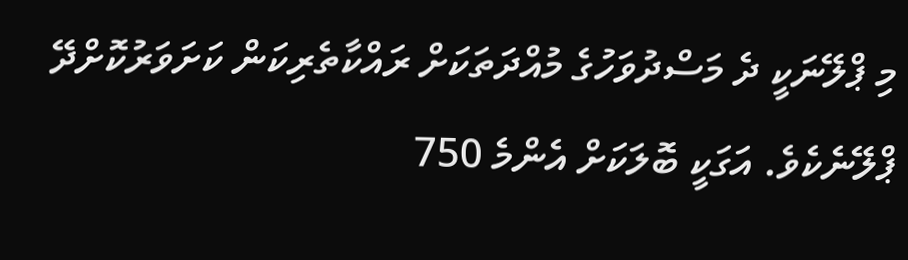މި ޕްލޭނަކީ ދެ މަސްދުވަހުގެ މުއްދަތަކަށް ރައްކާތެރިކަން ކަށަވަރުކޮށްދޭ ޕްލޭނެކެވެ. އަގަކީ ބޮލަކަށް އެންމެ 750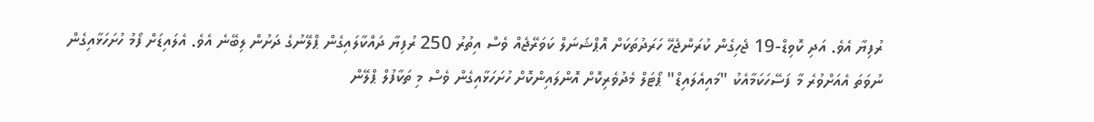ރުފިޔާ އެވެ. އަދި ކޮވިޑް-19 ޖެހިގެން ކުރަންޖެހޭ ހަރަދުތަކަށް އޮޕްޝަނަލް ކަވަރޭޖެއް ވެސް އިތުރު 250 ރުފިޔާ ދައްކާލައިގެން ޕްލޭނުގެ ދަށުން ލިބޭނެ އެވެ. އެލައިޑަށް ފޯމު ހުށަހަޅާއިގެން ނުވަތަ އެއަށްވުރެ މާ ފަސޭހަކަމާއެކު "މައިއެލައިޑް" ޕޯޓަލް މެދުވެރިކޮށް އޮންލައިންކޮށް ހުށަހަޅާއިގެން ވެސް މި ތަކާފުލް ޕްލޭން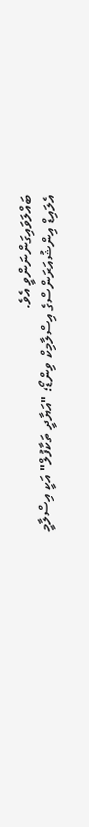ބައްލަވައިގަންނަންވީ އެވެ.
އެލައިޑް އިންޝުއަރަންސްގެ އިސްލާމިކް ވިންޑޯ؛ "އަޔާދީ ތަކާފުލް" އަކީ އިސްލާމީ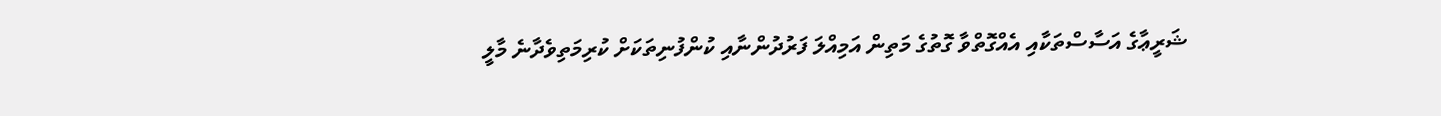ޝަރީޢާގެ އަސާސްތަކާއި އެއްގޮތްވާ ގޮތުގެ މަތިން އަމިއްލަ ފަރުދުންނާއި ކުންފުނިތަކަށް ކުރިމަތިވެދާނެ މާލީ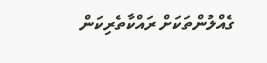ގެއްލުންތަކަށް ރައްކާތެރިކަން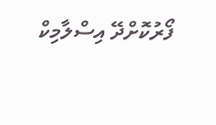ފޯރުކޮށްދޭ އިސްލާމިކް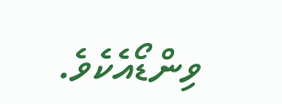ވިންޑޯއެކެވެ.